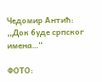Чедомир Антић: „Док буде српског имена…“

ФОТО: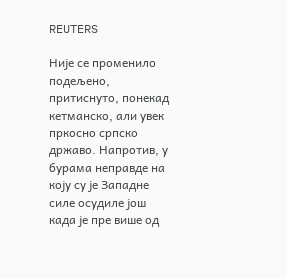REUTERS

Није се променило подељено, притиснуто, понекад кетманско, али увек пркосно српско државо. Напротив, у бурама неправде на коју су је Западне силе осудиле још када је пре више од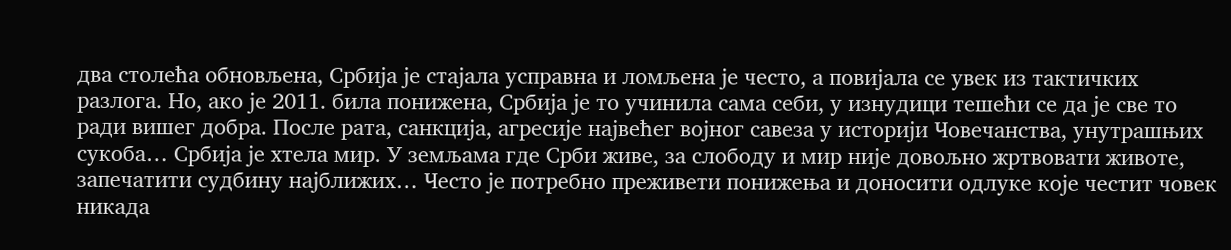два столећа обновљена, Србија је стајала усправна и ломљена је често, а повијала се увек из тактичких разлога. Но, ако је 2011. била понижена, Србија је то учинила сама себи, у изнудици тешећи се да је све то ради вишег добра. После рата, санкција, агресије највећег војног савеза у историји Човечанства, унутрашњих сукоба… Србија је хтела мир. У земљама где Срби живе, за слободу и мир није довољно жртвовати животе, запечатити судбину најближих… Често је потребно преживети понижења и доносити одлуке које честит човек никада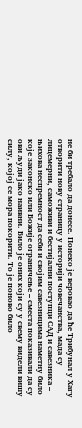не би требало да донесе. Понеко је веровао да ће Трибунал у Хагу отворити нову страницу у историји човечанства, мада су лицемерни, саможиви и бестијални поступци САД и савезника – њихова неспремност да себи и својим савезницима наметну било које законско или Божије ограничење – сместа показивали да су ови људи јако наивни. Било је оних који су у свему видели вишу силу, којој се мора покорити. То је поново било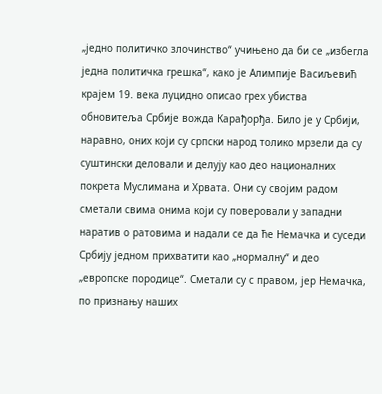„једно политичко злочинство“ учињено да би се „избегла једна политичка грешка“, како је Алимпије Васиљевић крајем 19. века луцидно описао грех убиства обновитеља Србије вожда Карађорђа. Било је у Србији, наравно, оних који су српски народ толико мрзели да су суштински деловали и делују као део националних покрета Муслимана и Хрвата. Они су својим радом сметали свима онима који су поверовали у западни наратив о ратовима и надали се да ће Немачка и суседи Србију једном прихватити као „нормалну“ и део „европске породице“. Сметали су с правом, јер Немачка, по признању наших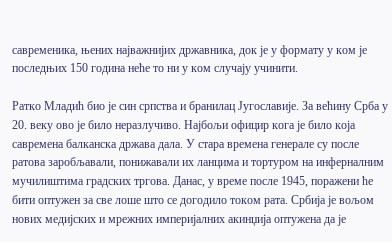савременика, њених најважнијих државника, док је у формату у ком је последњих 150 година неће то ни у ком случају учинити.

Ратко Младић био је син српства и бранилац Југославије. За већину Срба у 20. веку ово је било неразлучиво. Најбољи официр кога је било која савремена балканска држава дала. У стара времена генерале су после ратова заробљавали, понижавали их ланцима и тортуром на инферналним мучилиштима градских тргова. Данас, у време после 1945, поражени ће бити оптужен за све лоше што се догодило током рата. Србија је вољом нових медијских и мрежних империјалних акинџија оптужена да је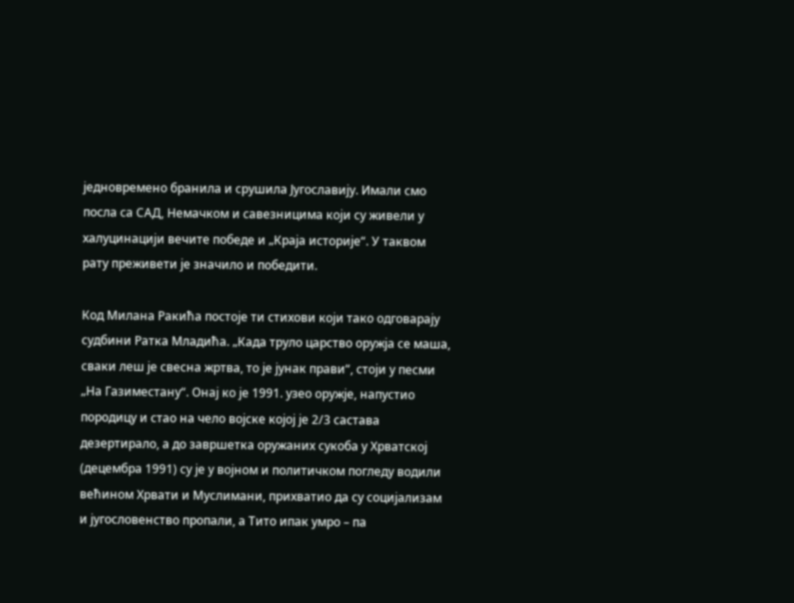једновремено бранила и срушила Југославију. Имали смо посла са САД, Немачком и савезницима који су живели у халуцинацији вечите победе и „Краја историје“. У таквом рату преживети је значило и победити.

Код Милана Ракића постоје ти стихови који тако одговарају судбини Ратка Младића. „Када труло царство оружја се маша, сваки леш је свесна жртва, то је јунак прави“, стоји у песми „На Газиместану“. Онај ко је 1991. узео оружје, напустио породицу и стао на чело војске којој је 2/3 састава дезертирало, а до завршетка оружаних сукоба у Хрватској (децембра 1991) су је у војном и политичком погледу водили већином Хрвати и Муслимани, прихватио да су социјализам и југословенство пропали, а Тито ипак умро – па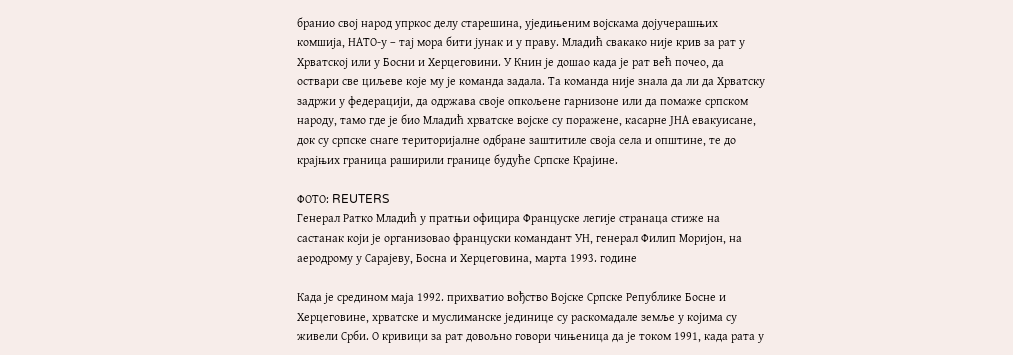бранио свој народ упркос делу старешина, уједињеним војскама дојучерашњих комшија, НАТО-у – тај мора бити јунак и у праву. Младић свакако није крив за рат у Хрватској или у Босни и Херцеговини. У Книн је дошао када је рат већ почео, да оствари све циљеве које му је команда задала. Та команда није знала да ли да Хрватску задржи у федерацији, да одржава своје опкољене гарнизоне или да помаже српском народу, тамо где је био Младић хрватске војске су поражене, касарне ЈНА евакуисане, док су српске снаге територијалне одбране заштитиле своја села и општине, те до крајњих граница раширили границе будуће Српске Крајине.

ФОТО: REUTERS
Генерал Ратко Младић у пратњи официра Француске легије странаца стиже на састанак који је организовао француски командант УН, генерал Филип Моријон, на аеродрому у Сарајеву, Босна и Херцеговина, марта 1993. године

Када је средином маја 1992. прихватио вођство Војске Српске Републике Босне и Херцеговине, хрватске и муслиманске јединице су раскомадале земље у којима су живели Срби. О кривици за рат довољно говори чињеница да је током 1991, када рата у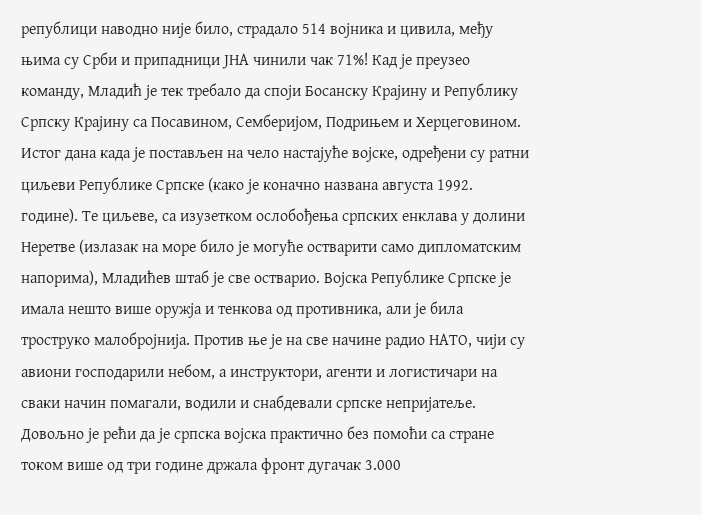републици наводно није било, страдало 514 војника и цивила, међу њима су Срби и припадници ЈНА чинили чак 71%! Кад је преузео команду, Младић је тек требало да споји Босанску Крајину и Републику Српску Крајину са Посавином, Семберијом, Подрињем и Херцеговином. Истог дана када је постављен на чело настајуће војске, одређени су ратни циљеви Републике Српске (како је коначно названа августа 1992. године). Те циљеве, са изузетком ослобођења српских енклава у долини Неретве (излазак на море било је могуће остварити само дипломатским напорима), Младићев штаб је све остварио. Војска Републике Српске је имала нешто више оружја и тенкова од противника, али је била троструко малобројнија. Против ње је на све начине радио НАТО, чији су авиони господарили небом, а инструктори, агенти и логистичари на сваки начин помагали, водили и снабдевали српске непријатеље. Довољно је рећи да је српска војска практично без помоћи са стране током више од три године држала фронт дугачак 3.000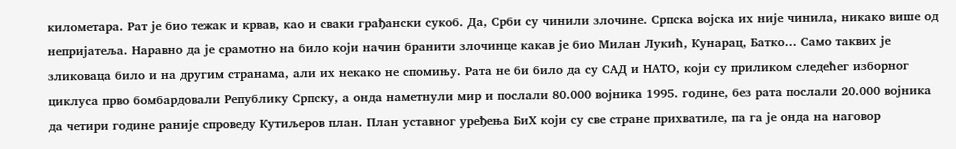километара. Рат је био тежак и крвав, као и сваки грађански сукоб. Да, Срби су чинили злочине. Српска војска их није чинила, никако више од непријатеља. Наравно да је срамотно на било који начин бранити злочинце какав је био Милан Лукић, Кунарац, Батко… Само таквих је зликоваца било и на другим странама, али их некако не спомињу. Рата не би било да су САД и НАТО, који су приликом следећег изборног циклуса прво бомбардовали Републику Српску, а онда наметнули мир и послали 80.000 војника 1995. године, без рата послали 20.000 војника да четири године раније спроведу Кутиљеров план. План уставног уређења БиХ који су све стране прихватиле, па га је онда на наговор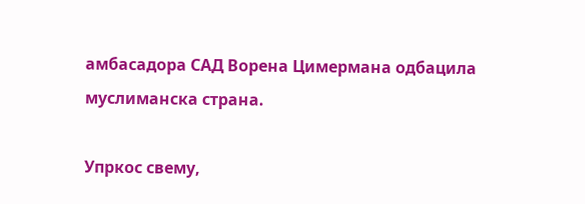амбасадора САД Ворена Цимермана одбацила муслиманска страна.

Упркос свему,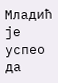Младић је успео да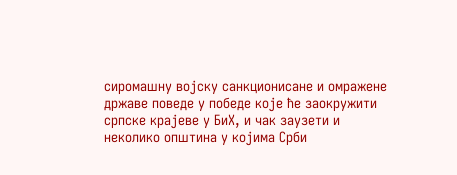сиромашну војску санкционисане и омражене државе поведе у победе које ће заокружити српске крајеве у БиХ, и чак заузети и неколико општина у којима Срби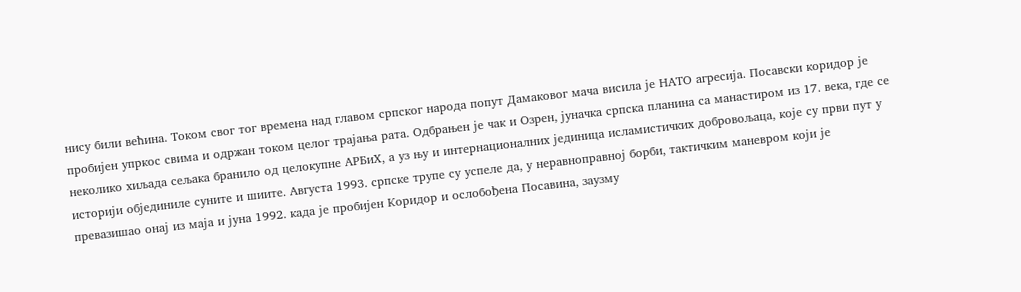нису били већина. Током свог тог времена над главом српског народа попут Дамаковог мача висила је НАТО агресија. Посавски коридор је пробијен упркос свима и одржан током целог трајања рата. Одбрањен је чак и Озрен, јуначка српска планина са манастиром из 17. века, где се неколико хиљада сељака бранило од целокупне АРБиХ, а уз њу и интернационалних јединица исламистичких добровољаца, које су први пут у историји објединиле суните и шиите. Августа 1993. српске трупе су успеле да, у неравноправној борби, тактичким маневром који је превазишао онај из маја и јуна 1992. када је пробијен Коридор и ослобођена Посавина, заузму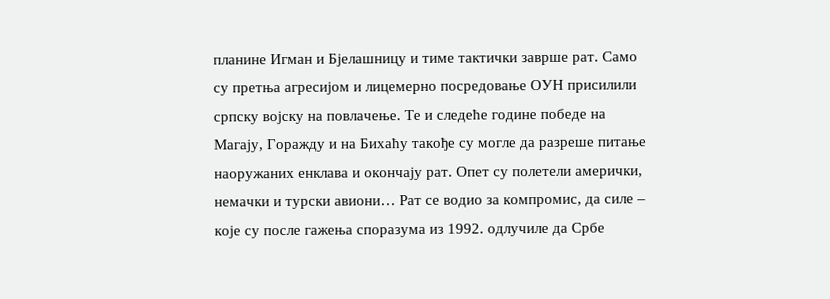планине Игман и Бјелашницу и тиме тактички заврше рат. Само су претња агресијом и лицемерно посредовање ОУН присилили српску војску на повлачење. Те и следеће године победе на Магају, Горажду и на Бихаћу такође су могле да разреше питање наоружаних енклава и окончају рат. Опет су полетели амерички, немачки и турски авиони… Рат се водио за компромис, да силе – које су после гажења споразума из 1992. одлучиле да Србе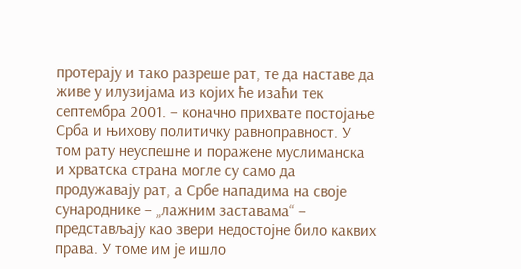протерају и тако разреше рат, те да наставе да живе у илузијама из којих ће изаћи тек септембра 2001. – коначно прихвате постојање Срба и њихову политичку равноправност. У том рату неуспешне и поражене муслиманска и хрватска страна могле су само да продужавају рат, а Србе нападима на своје сународнике – „лажним заставама“ – представљају као звери недостојне било каквих права. У томе им је ишло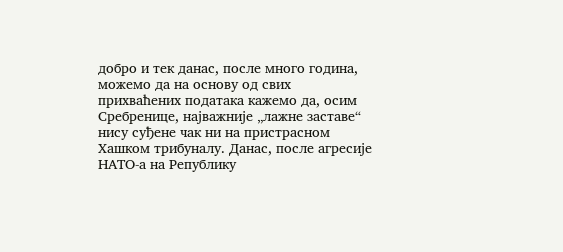добро и тек данас, после много година, можемо да на основу од свих прихваћених података кажемо да, осим Сребренице, најважније „лажне заставе“ нису суђене чак ни на пристрасном Хашком трибуналу. Данас, после агресије НАТО-а на Републику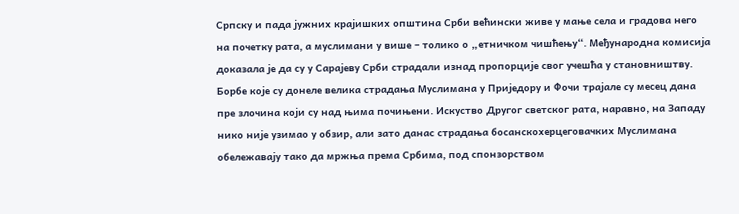Српску и пада јужних крајишких општина Срби већински живе у мање села и градова него на почетку рата, а муслимани у више – толико о „етничком чишћењу“. Међународна комисија доказала је да су у Сарајеву Срби страдали изнад пропорције свог учешћа у становништву. Борбе које су донеле велика страдања Муслимана у Приједору и Фочи трајале су месец дана пре злочина који су над њима почињени. Искуство Другог светског рата, наравно, на Западу нико није узимао у обзир, али зато данас страдања босанскохерцеговачких Муслимана обележавају тако да мржња према Србима, под спонзорством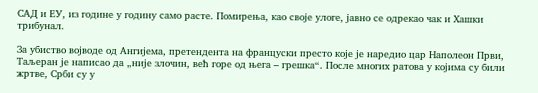САД и ЕУ, из године у годину само расте. Помирења, као своје улоге, јавно се одрекао чак и Хашки трибунал.

За убиство војводе од Ангијема, претендента на француски престо које је наредио цар Наполеон Први, Таљеран је написао да „није злочин, већ горе од њега – грешка“. После многих ратова у којима су били жртве, Срби су у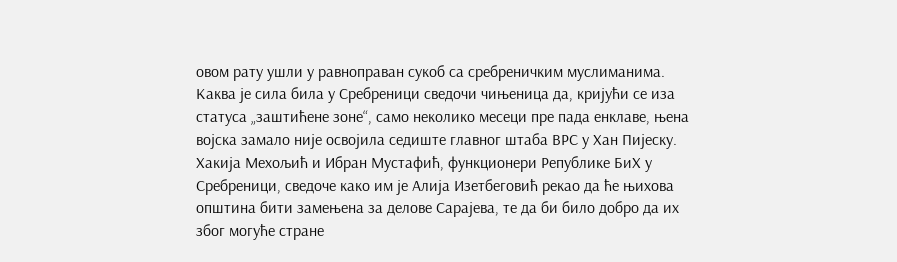овом рату ушли у равноправан сукоб са сребреничким муслиманима. Каква је сила била у Сребреници сведочи чињеница да, кријући се иза статуса „заштићене зоне“, само неколико месеци пре пада енклаве, њена војска замало није освојила седиште главног штаба ВРС у Хан Пијеску. Хакија Мехољић и Ибран Мустафић, функционери Републике БиХ у Сребреници, сведоче како им је Алија Изетбеговић рекао да ће њихова општина бити замењена за делове Сарајева, те да би било добро да их због могуће стране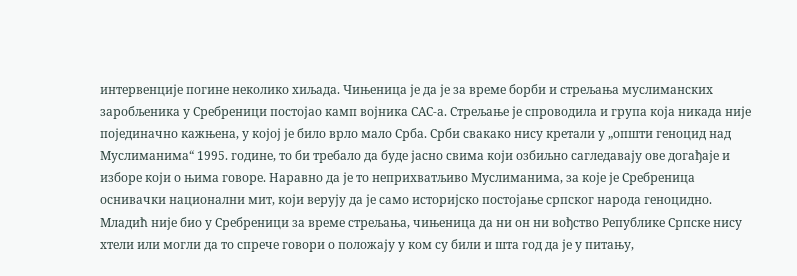интервенције погине неколико хиљада. Чињеница је да је за време борби и стрељања муслиманских заробљеника у Сребреници постојао камп војника САС-а. Стрељање је спроводила и група која никада није појединачно кажњена, у којој је било врло мало Срба. Срби свакако нису кретали у „општи геноцид над Муслиманима“ 1995. године, то би требало да буде јасно свима који озбиљно сагледавају ове догађаје и изборе који о њима говоре. Наравно да је то неприхватљиво Муслиманима, за које је Сребреница оснивачки национални мит, који верују да је само историјско постојање српског народа геноцидно. Младић није био у Сребреници за време стрељања, чињеница да ни он ни вођство Републике Српске нису хтели или могли да то спрече говори о положају у ком су били и шта год да је у питању,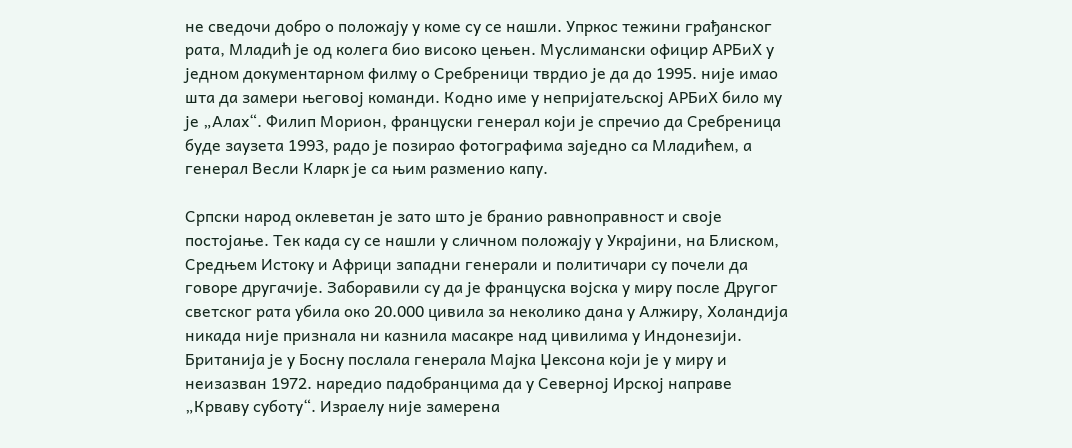не сведочи добро о положају у коме су се нашли. Упркос тежини грађанског рата, Младић је од колега био високо цењен. Муслимански официр АРБиХ у једном документарном филму о Сребреници тврдио је да до 1995. није имао шта да замери његовој команди. Кодно име у непријатељској АРБиХ било му је „Алах“. Филип Морион, француски генерал који је спречио да Сребреница буде заузета 1993, радо је позирао фотографима заједно са Младићем, а генерал Весли Кларк је са њим разменио капу.

Српски народ оклеветан је зато што је бранио равноправност и своје постојање. Тек када су се нашли у сличном положају у Украјини, на Блиском, Средњем Истоку и Африци западни генерали и политичари су почели да говоре другачије. Заборавили су да је француска војска у миру после Другог светског рата убила око 20.000 цивила за неколико дана у Алжиру, Холандија никада није признала ни казнила масакре над цивилима у Индонезији. Британија је у Босну послала генерала Мајка Џексона који је у миру и неизазван 1972. наредио падобранцима да у Северној Ирској направе „Крваву суботу“. Израелу није замерена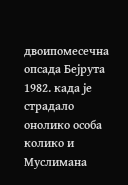двоипомесечна опсада Бејрута 1982. када је страдало онолико особа колико и Муслимана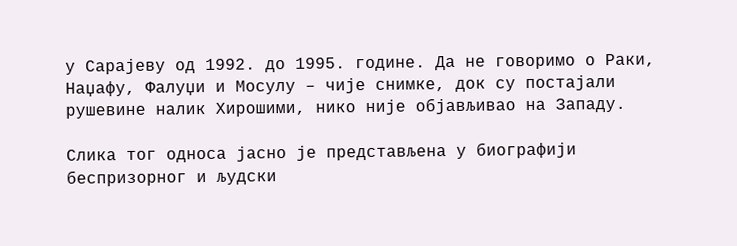у Сарајеву од 1992. до 1995. године. Да не говоримо о Раки, Наџафу, Фалуџи и Мосулу – чије снимке, док су постајали рушевине налик Хирошими, нико није објављивао на Западу.

Слика тог односа јасно је представљена у биографији беспризорног и људски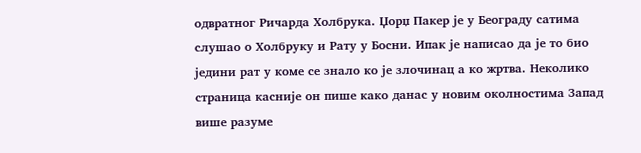одвратног Ричарда Холбрука. Џорџ Пакер је у Београду сатима слушао о Холбруку и Рату у Босни. Ипак је написао да је то био једини рат у коме се знало ко је злочинац а ко жртва. Неколико страница касније он пише како данас у новим околностима Запад више разуме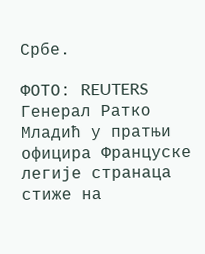Србе.

ФОТО: REUTERS
Генерал Ратко Младић у пратњи официра Француске легије странаца стиже на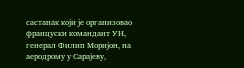састанак који је организовао француски командант УН, генерал Филип Моријон, на аеродрому у Сарајеву,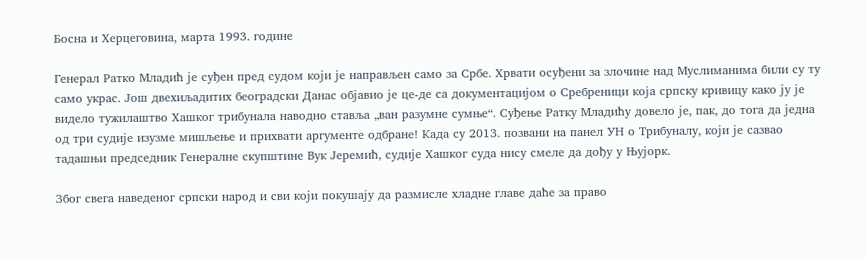Босна и Херцеговина, марта 1993. године

Генерал Ратко Младић је суђен пред судом који је направљен само за Србе. Хрвати осуђени за злочине над Муслиманима били су ту само украс. Још двехиљадитих београдски Данас објавио је це-де са документацијом о Сребреници која српску кривицу како ју је видело тужилаштво Хашког трибунала наводно ставља „ван разумне сумње“. Суђење Ратку Младићу довело је, пак, до тога да једна од три судије изузме мишљење и прихвати аргументе одбране! Када су 2013. позвани на панел УН о Трибуналу, који је сазвао тадашњи председник Генералне скупштине Вук Јеремић, судије Хашког суда нису смеле да дођу у Њујорк.

Због свега наведеног српски народ и сви који покушају да размисле хладне главе даће за право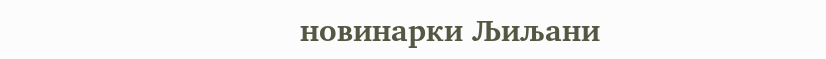новинарки Љиљани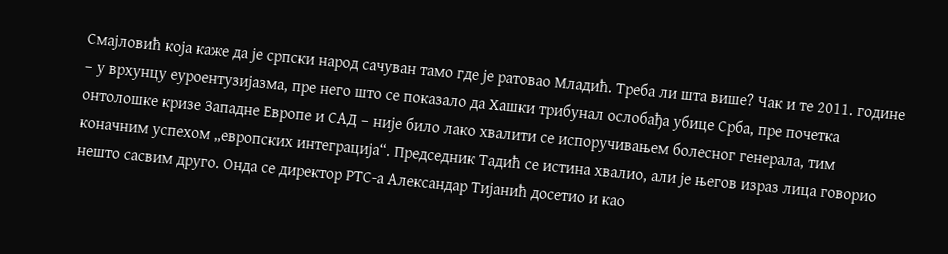Смајловић која каже да је српски народ сачуван тамо где је ратовао Младић. Треба ли шта више? Чак и те 2011. године – у врхунцу еуроентузијазма, пре него што се показало да Хашки трибунал ослобађа убице Срба, пре почетка онтолошке кризе Западне Европе и САД – није било лако хвалити се испоручивањем болесног генерала, тим коначним успехом „европских интеграција“. Председник Тадић се истина хвалио, али је његов израз лица говорио нешто сасвим друго. Онда се директор РТС-а Александар Тијанић досетио и као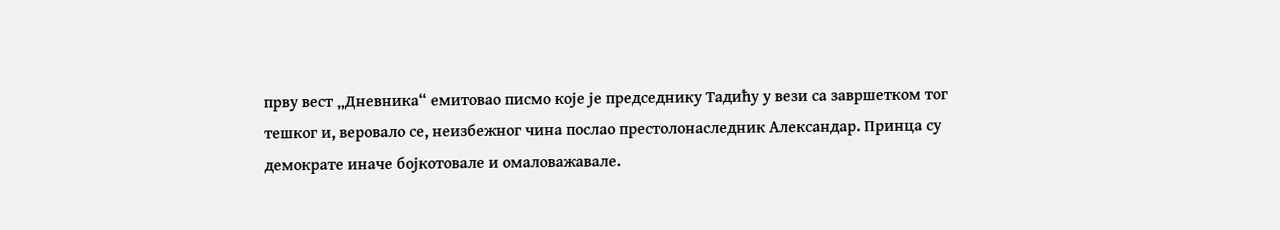прву вест „Дневника“ емитовао писмо које је председнику Тадићу у вези са завршетком тог тешког и, веровало се, неизбежног чина послао престолонаследник Александар. Принца су демократе иначе бојкотовале и омаловажавале.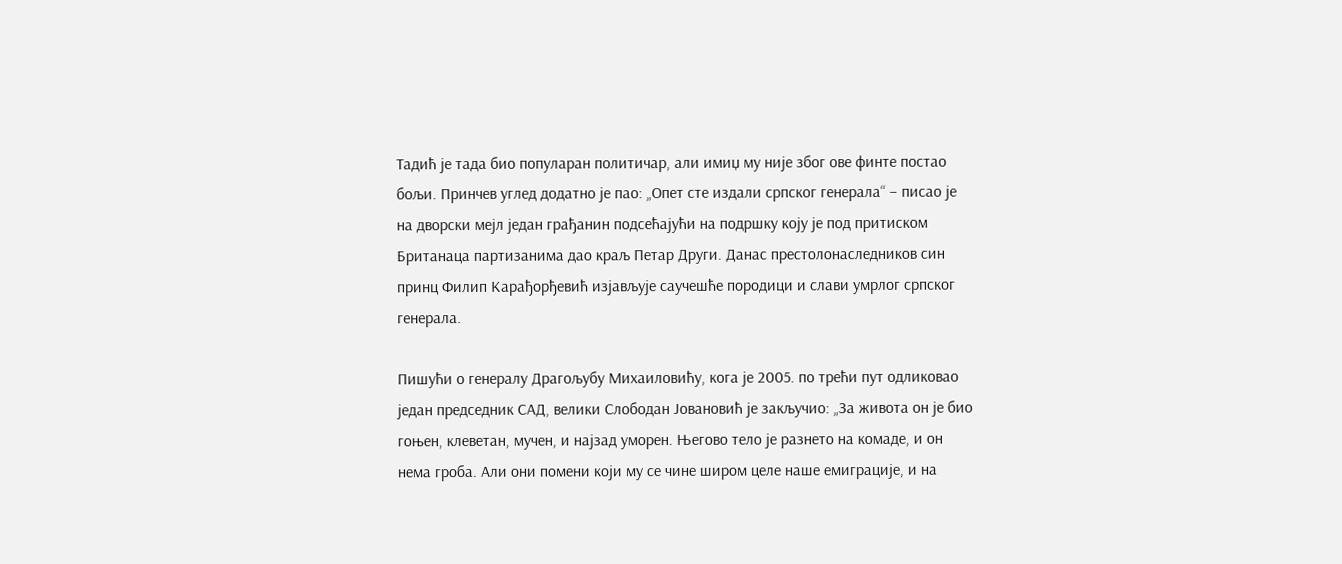Тадић је тада био популаран политичар, али имиџ му није због ове финте постао бољи. Принчев углед додатно је пао: „Опет сте издали српског генерала“ – писао је на дворски мејл један грађанин подсећајући на подршку коју је под притиском Британаца партизанима дао краљ Петар Други. Данас престолонаследников син принц Филип Карађорђевић изјављује саучешће породици и слави умрлог српског генерала.

Пишући о генералу Драгољубу Михаиловићу, кога је 2005. по трећи пут одликовао један председник САД, велики Слободан Јовановић је закључио: „За живота он је био гоњен, клеветан, мучен, и најзад уморен. Његово тело је разнето на комаде, и он нема гроба. Али они помени који му се чине широм целе наше емиграције, и на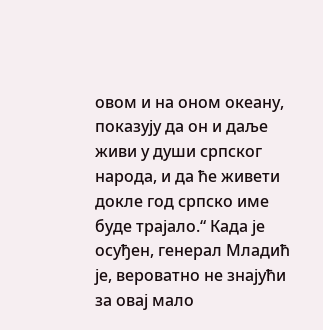овом и на оном океану, показују да он и даље живи у души српског народа, и да ће живети докле год српско име буде трајало.“ Када је осуђен, генерал Младић је, вероватно не знајући за овај мало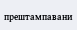прештампавани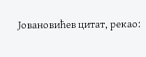Јовановићев цитат, рекао: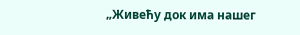„Живећу док има нашег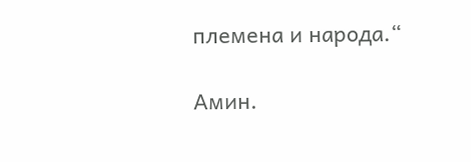племена и народа.“

Амин.